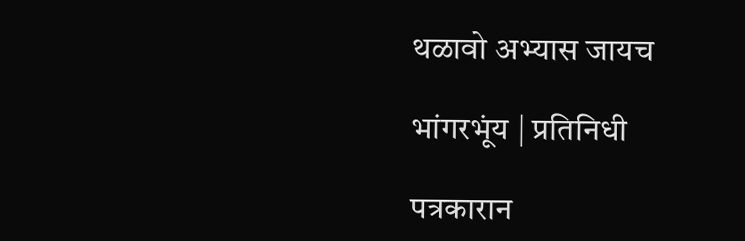थळावो अभ्यास जायच

भांगरभूंय | प्रतिनिधी

पत्रकारान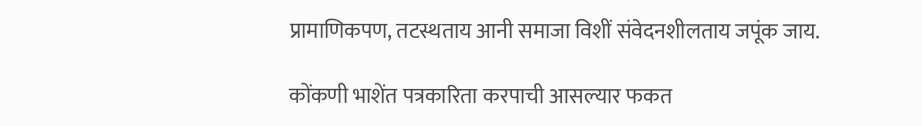प्रामाणिकपण, तटस्थताय आनी समाजा विशीं संवेदनशीलताय जपूंक जाय.

कोंकणी भाशेंत पत्रकारिता करपाची आसल्यार फकत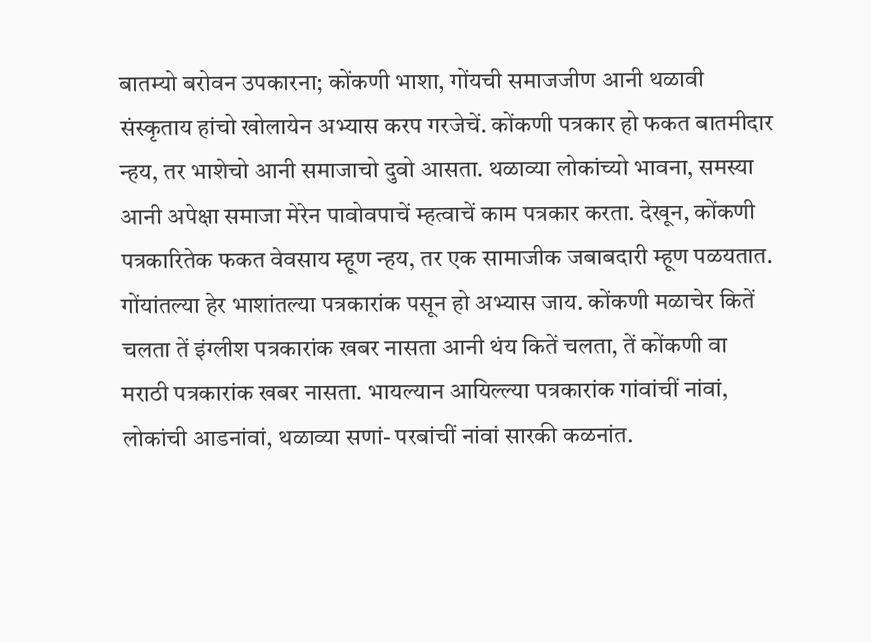बातम्यो बरोवन उपकारना; कोंकणी भाशा, गोंयची समाजजीण आनी थळावी संस्कृताय हांचो खोलायेन अभ्यास करप गरजेचें. कोंकणी पत्रकार हो फकत बातमीदार न्हय, तर भाशेचो आनी समाजाचो दुवो आसता. थळाव्या लोकांच्यो भावना, समस्या आनी अपेक्षा समाजा मेरेन पावोवपाचें म्हत्वाचें काम पत्रकार करता. देखून, कोंकणी पत्रकारितेक फकत वेवसाय म्हूण न्हय, तर एक सामाजीक जबाबदारी म्हूण पळयतात.
गोंयांतल्या हेर भाशांतल्या पत्रकारांक पसून हो अभ्यास जाय. कोंकणी मळाचेर कितें चलता तें इंग्लीश पत्रकारांक खबर नासता आनी थंय कितें चलता, तें कोंकणी वा मराठी पत्रकारांक खबर नासता. भायल्यान आयिल्ल्या पत्रकारांक गांवांचीं नांवां, लोकांची आडनांवां, थळाव्या सणां- परबांचीं नांवां सारकी कळनांत.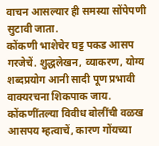वाचन आसल्यार ही समस्या सोंपेपणी सुटावी जाता.
कोंकणी भाशेचेर घट्ट पकड आसप गरजेचें. शुद्धलेखन, व्याकरण, योग्य शब्दप्रयोग आनी सादी पूण प्रभावी वाक्यरचना शिकपाक जाय. कोंकणींतल्या विवीध बोलींची वळख आसपय म्हत्वाचें, कारण गोंयच्या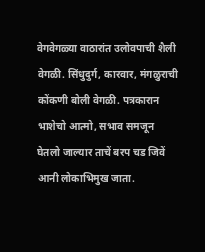वेगवेगळ्या वाठारांत उलोवपाची शैली वेगळी. सिंधुदुर्ग, कारवार, मंगळुराची कोंकणी बोली वेगळी. पत्रकारान भाशेचो आत्मो, सभाव समजून घेतलो जाल्यार ताचें बरप चड जिवें आनी लोकाभिमुख जाता.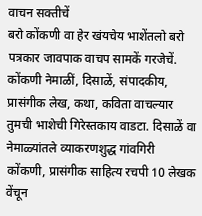वाचन सक्तीचें
बरो कोंकणी वा हेर खंयचेय भाशेंतलो बरो पत्रकार जावपाक वाचप सामकें गरजेचें. कोंकणी नेमाळीं, दिसाळें, संपादकीय, प्रासंगीक लेख, कथा, कविता वाचल्यार तुमची भाशेची गिरेस्तकाय वाडटा. दिसाळें वा नेमाळ्यांतले व्याकरणशुद्ध गांवगिरी कोंकणी, प्रासंगीक साहित्य रचपी 10 लेखक वेंचून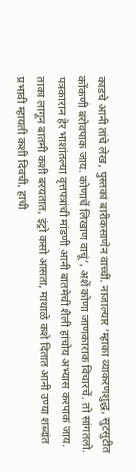काडचे आनी तांचे लेख, पुस्तकां बारीकसाणेन वाच्चीं. नाजाल्यार ‘म्हाका व्याकरणशुद्ध, सुटसुटीत कोंकणी बरोवपाक जाय. कोणाचें लिखाण वाचूं’, अशें कोणा जाणकाराक विचारचें. तो सांगतलो.
पत्रकारान हेर भाशांतल्या वृत्तपत्रांची मांडणी आनी बातमेची शैली हांचोय अभ्यास करपाक जाय. ताका लागून बातमी कशी बरयतात, इंट्रो कसो आसता, माथाळे कशे दितात आनी उण्या शब्दांत प्रभावी म्हायती कशी दिवची, हाची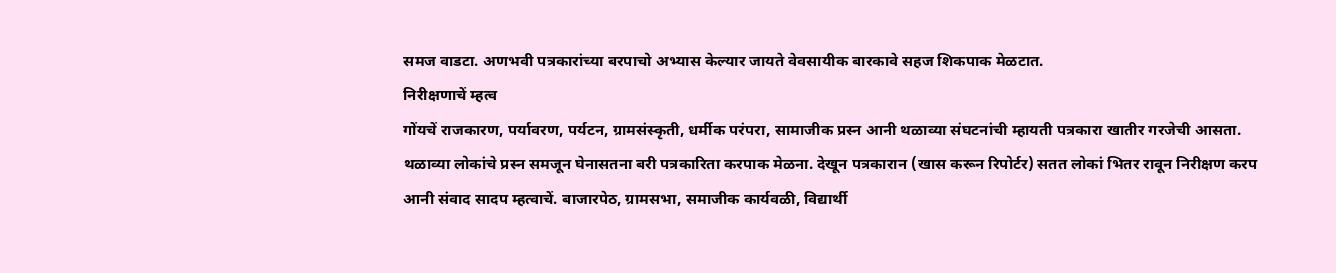समज वाडटा. अणभवी पत्रकारांच्या बरपाचो अभ्यास केल्यार जायते वेवसायीक बारकावे सहज शिकपाक मेळटात.
निरीक्षणाचें म्हत्व
गोंयचें राजकारण, पर्यावरण, पर्यटन, ग्रामसंस्कृती, धर्मीक परंपरा, सामाजीक प्रस्न आनी थळाव्या संघटनांची म्हायती पत्रकारा खातीर गरजेची आसता. थळाव्या लोकांचे प्रस्न समजून घेनासतना बरी पत्रकारिता करपाक मेळना. देखून पत्रकारान (खास करून रिपोर्टर) सतत लोकां भितर रावून निरीक्षण करप आनी संवाद सादप म्हत्वाचें. बाजारपेठ, ग्रामसभा, समाजीक कार्यवळी, विद्यार्थी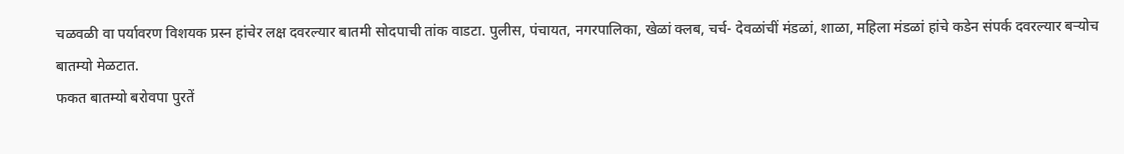चळवळी वा पर्यावरण विशयक प्रस्न हांचेर लक्ष दवरल्यार बातमी सोदपाची तांक वाडटा. पुलीस, पंचायत, नगरपालिका, खेळां क्लब, चर्च- देवळांचीं मंडळां, शाळा, महिला मंडळां हांचे कडेन संपर्क दवरल्यार बऱ्योच बातम्यो मेळटात.
फकत बातम्यो बरोवपा पुरतें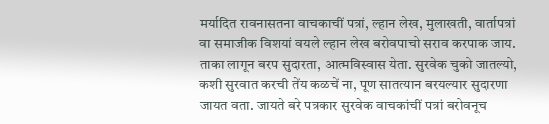मर्यादित रावनासतना वाचकाचीं पत्रां, ल्हान लेख, मुलाखती, वार्तापत्रां वा समाजीक विशयां वयले ल्हान लेख बरोवपाचो सराव करपाक जाय. ताका लागून बरप सुदारता, आत्मविस्वास येता. सुरवेक चुको जातल्यो, कशी सुरवात करची तेंय कळचें ना, पूण सातत्यान बरयल्यार सुदारणा जायत वता. जायते बरे पत्रकार सुरवेक वाचकांचीं पत्रां बरोवनूच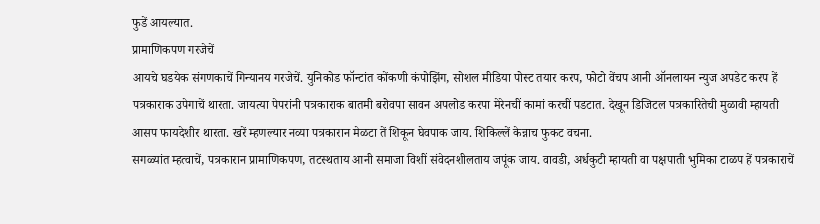फुडें आयल्यात.
प्रामाणिकपण गरजेचें
आयचे घडयेक संगणकाचें गिन्यानय गरजेचें. युनिकोड फॉन्टांत कोंकणी कंपोझिंग, सोशल मीडिया पोस्ट तयार करप, फोटो वेंचप आनी ऑनलायन न्युज अपडेट करप हें पत्रकाराक उपेगाचें थारता. जायत्या पेपरांनी पत्रकाराक बातमी बरोवपा सावन अपलोड करपा मेरेनचीं कामां करचीं पडटात. देखून डिजिटल पत्रकारितेची मुळावी म्हायती आसप फायदेशीर थारता. खरें म्हणल्यार नव्या पत्रकारान मेळटा तें शिकून घेवपाक जाय. शिकिल्लें केन्नाच फुकट वचना.
सगळ्यांत म्हत्वाचें, पत्रकारान प्रामाणिकपण, तटस्थताय आनी समाजा विशीं संवेदनशीलताय जपूंक जाय. वावडी, अर्धकुटी म्हायती वा पक्षपाती भुमिका टाळप हें पत्रकाराचें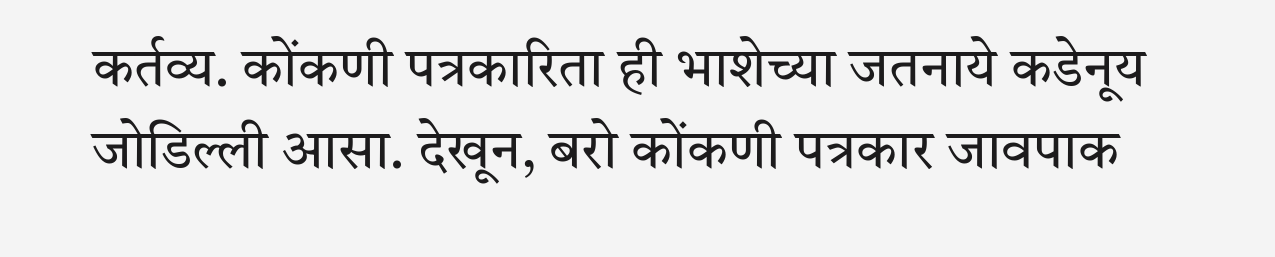कर्तव्य. कोंकणी पत्रकारिता ही भाशेच्या जतनाये कडेनूय जोडिल्ली आसा. देखून, बरो कोंकणी पत्रकार जावपाक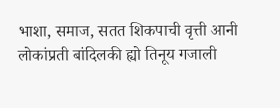भाशा, समाज, सतत शिकपाची वृत्ती आनी लोकांप्रती बांदिलकी ह्यो तिनूय गजाली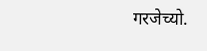गरजेच्यो.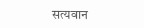सत्यवान